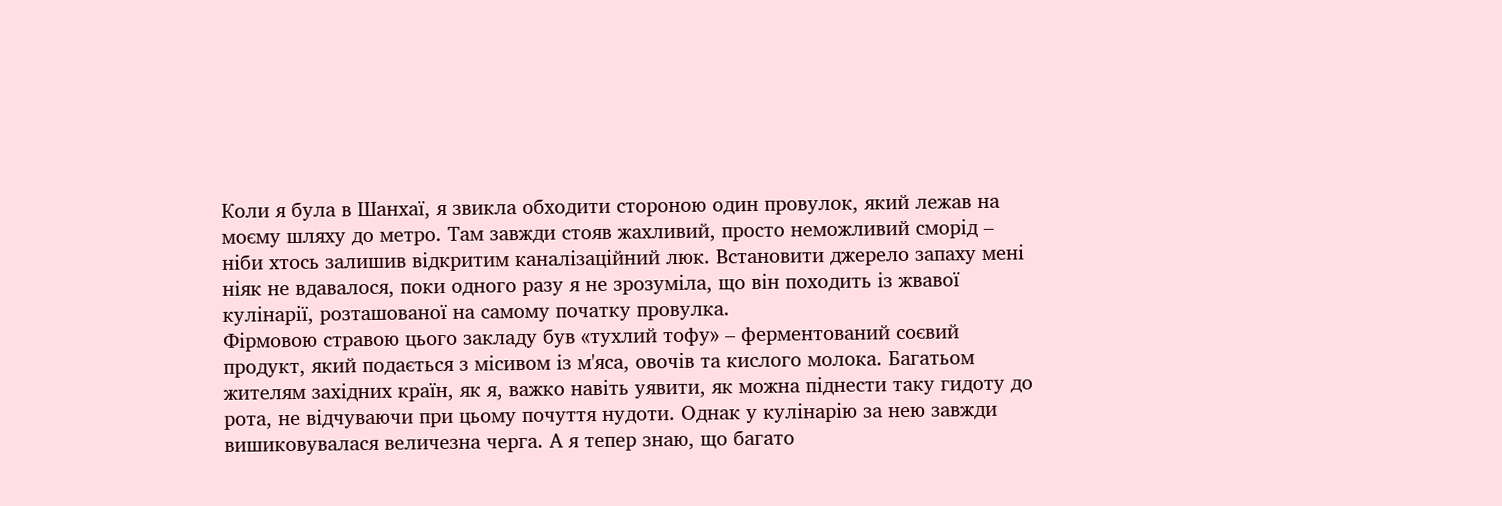Коли я була в Шанхаї, я звикла обходити стороною один провулок, який лежав на моєму шляху до метро. Там завжди стояв жахливий, просто неможливий сморід – ніби хтось залишив відкритим каналізаційний люк. Встановити джерело запаху мені ніяк не вдавалося, поки одного разу я не зрозуміла, що він походить із жвавої кулінарії, розташованої на самому початку провулка.
Фірмовою стравою цього закладу був «тухлий тофу» – ферментований соєвий продукт, який подається з місивом із м'яса, овочів та кислого молока. Багатьом жителям західних країн, як я, важко навіть уявити, як можна піднести таку гидоту до рота, не відчуваючи при цьому почуття нудоти. Однак у кулінарію за нею завжди вишиковувалася величезна черга. А я тепер знаю, що багато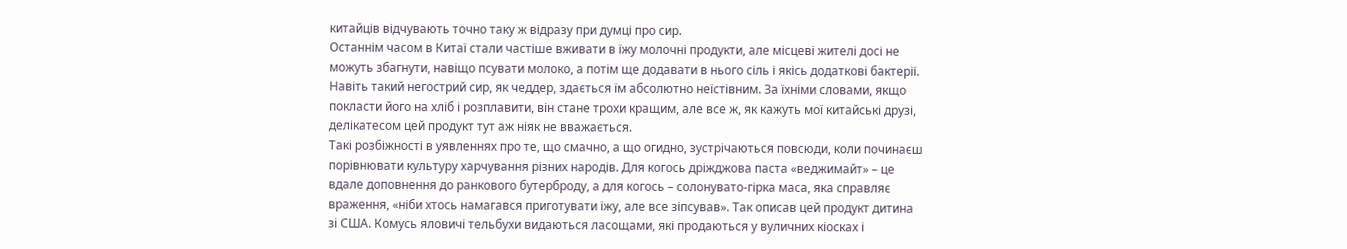китайців відчувають точно таку ж відразу при думці про сир.
Останнім часом в Китаї стали частіше вживати в їжу молочні продукти, але місцеві жителі досі не можуть збагнути, навіщо псувати молоко, а потім ще додавати в нього сіль і якісь додаткові бактерії. Навіть такий негострий сир, як чеддер, здається їм абсолютно неїстівним. За їхніми словами, якщо покласти його на хліб і розплавити, він стане трохи кращим, але все ж, як кажуть мої китайські друзі, делікатесом цей продукт тут аж ніяк не вважається.
Такі розбіжності в уявленнях про те, що смачно, а що огидно, зустрічаються повсюди, коли починаєш порівнювати культуру харчування різних народів. Для когось дріжджова паста «веджимайт» – це вдале доповнення до ранкового бутерброду, а для когось – солонувато-гірка маса, яка справляє враження, «ніби хтось намагався приготувати їжу, але все зіпсував». Так описав цей продукт дитина зі США. Комусь яловичі тельбухи видаються ласощами, які продаються у вуличних кіосках і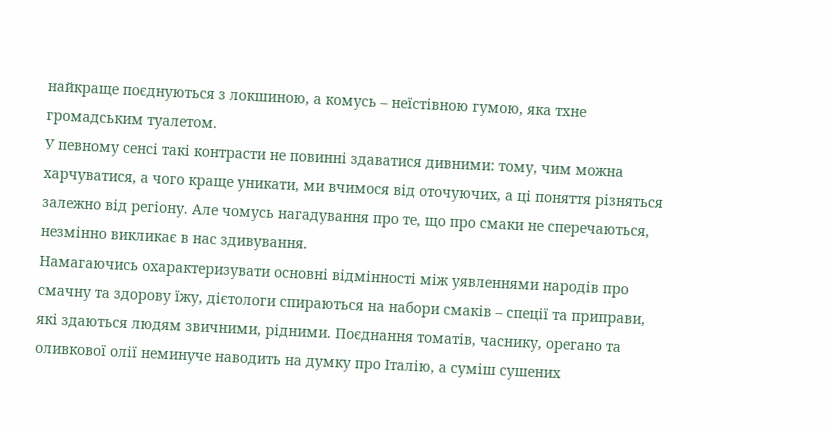найкраще поєднуються з локшиною, а комусь – неїстівною гумою, яка тхне громадським туалетом.
У певному сенсі такі контрасти не повинні здаватися дивними: тому, чим можна харчуватися, а чого краще уникати, ми вчимося від оточуючих, а ці поняття різняться залежно від регіону. Але чомусь нагадування про те, що про смаки не сперечаються, незмінно викликає в нас здивування.
Намагаючись охарактеризувати основні відмінності між уявленнями народів про смачну та здорову їжу, дієтологи спираються на набори смаків – спеції та приправи, які здаються людям звичними, рідними. Поєднання томатів, часнику, орегано та оливкової олії неминуче наводить на думку про Італію, а суміш сушених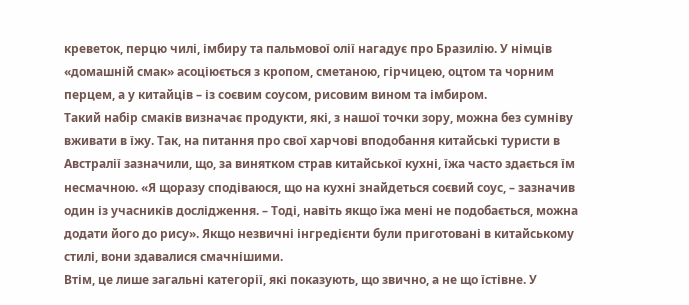креветок, перцю чилі, імбиру та пальмової олії нагадує про Бразилію. У німців «домашній смак» асоціюється з кропом, сметаною, гірчицею, оцтом та чорним перцем, а у китайців – із соєвим соусом, рисовим вином та імбиром.
Такий набір смаків визначає продукти, які, з нашої точки зору, можна без сумніву вживати в їжу. Так, на питання про свої харчові вподобання китайські туристи в Австралії зазначили, що, за винятком страв китайської кухні, їжа часто здається їм несмачною. «Я щоразу сподіваюся, що на кухні знайдеться соєвий соус, – зазначив один із учасників дослідження. – Тоді, навіть якщо їжа мені не подобається, можна додати його до рису». Якщо незвичні інгредієнти були приготовані в китайському стилі, вони здавалися смачнішими.
Втім, це лише загальні категорії, які показують, що звично, а не що їстівне. У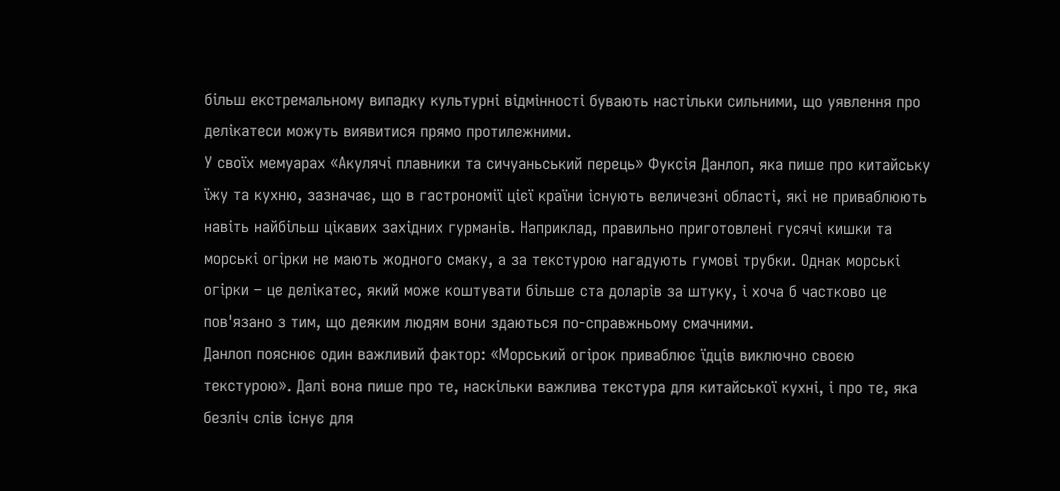більш екстремальному випадку культурні відмінності бувають настільки сильними, що уявлення про делікатеси можуть виявитися прямо протилежними.
У своїх мемуарах «Акулячі плавники та сичуаньський перець» Фуксія Данлоп, яка пише про китайську їжу та кухню, зазначає, що в гастрономії цієї країни існують величезні області, які не приваблюють навіть найбільш цікавих західних гурманів. Наприклад, правильно приготовлені гусячі кишки та морські огірки не мають жодного смаку, а за текстурою нагадують гумові трубки. Однак морські огірки – це делікатес, який може коштувати більше ста доларів за штуку, і хоча б частково це пов'язано з тим, що деяким людям вони здаються по-справжньому смачними.
Данлоп пояснює один важливий фактор: «Морський огірок приваблює їдців виключно своєю текстурою». Далі вона пише про те, наскільки важлива текстура для китайської кухні, і про те, яка безліч слів існує для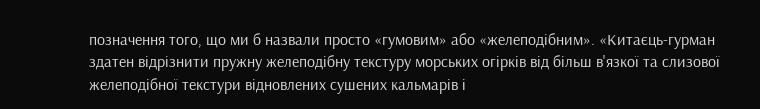позначення того, що ми б назвали просто «гумовим» або «желеподібним». «Китаєць-гурман здатен відрізнити пружну желеподібну текстуру морських огірків від більш в'язкої та слизової желеподібної текстури відновлених сушених кальмарів і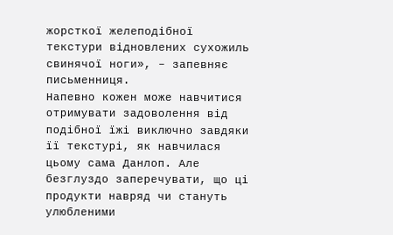жорсткої желеподібної текстури відновлених сухожиль свинячої ноги», – запевняє письменниця.
Напевно кожен може навчитися отримувати задоволення від подібної їжі виключно завдяки її текстурі, як навчилася цьому сама Данлоп. Але безглуздо заперечувати, що ці продукти навряд чи стануть улюбленими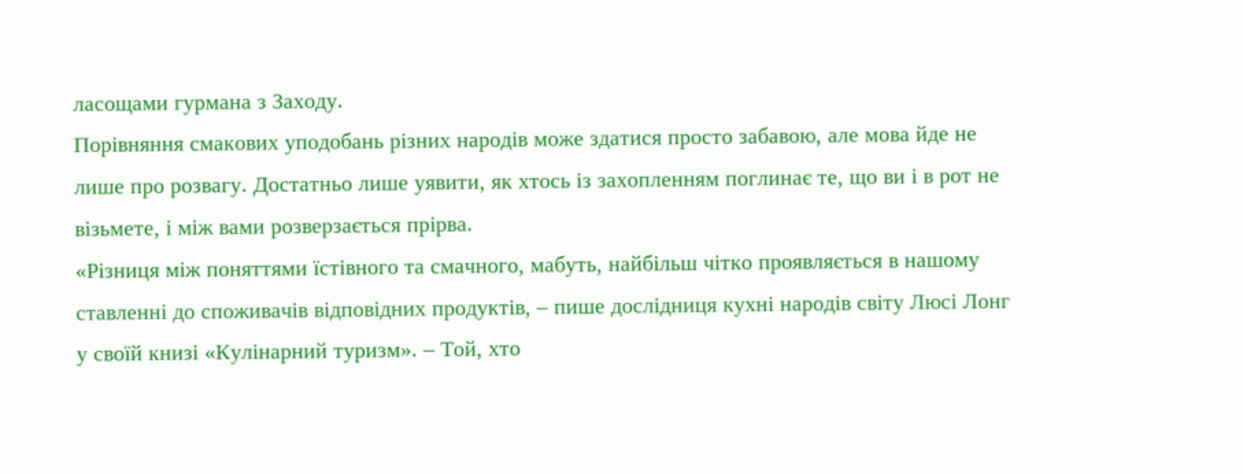ласощами гурмана з Заходу.
Порівняння смакових уподобань різних народів може здатися просто забавою, але мова йде не лише про розвагу. Достатньо лише уявити, як хтось із захопленням поглинає те, що ви і в рот не візьмете, і між вами розверзається прірва.
«Різниця між поняттями їстівного та смачного, мабуть, найбільш чітко проявляється в нашому ставленні до споживачів відповідних продуктів, – пише дослідниця кухні народів світу Люсі Лонг у своїй книзі «Кулінарний туризм». – Той, хто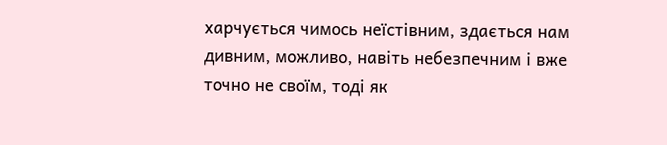харчується чимось неїстівним, здається нам дивним, можливо, навіть небезпечним і вже точно не своїм, тоді як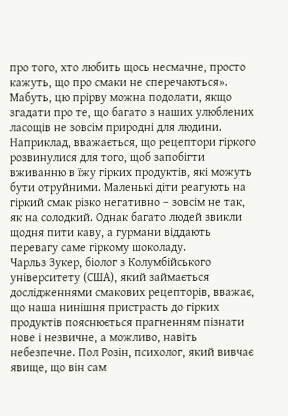про того, хто любить щось несмачне, просто кажуть, що про смаки не сперечаються».
Мабуть, цю прірву можна подолати, якщо згадати про те, що багато з наших улюблених ласощів не зовсім природні для людини. Наприклад, вважається, що рецептори гіркого розвинулися для того, щоб запобігти вживанню в їжу гірких продуктів, які можуть бути отруйними. Маленькі діти реагують на гіркий смак різко негативно – зовсім не так, як на солодкий. Однак багато людей звикли щодня пити каву, а гурмани віддають перевагу саме гіркому шоколаду.
Чарльз Зукер, біолог з Колумбійського університету (США), який займається дослідженнями смакових рецепторів, вважає, що наша нинішня пристрасть до гірких продуктів пояснюється прагненням пізнати нове і незвичне, а можливо, навіть небезпечне. Пол Розін, психолог, який вивчає явище, що він сам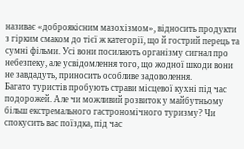називає «доброякісним мазохізмом», відносить продукти з гірким смаком до тієї ж категорії, що й гострий перець та сумні фільми. Усі вони посилають організму сигнал про небезпеку, але усвідомлення того, що жодної шкоди вони не завдадуть, приносить особливе задоволення.
Багато туристів пробують страви місцевої кухні під час подорожей. Але чи можливий розвиток у майбутньому більш екстремального гастрономічного туризму? Чи спокусить вас поїздка, під час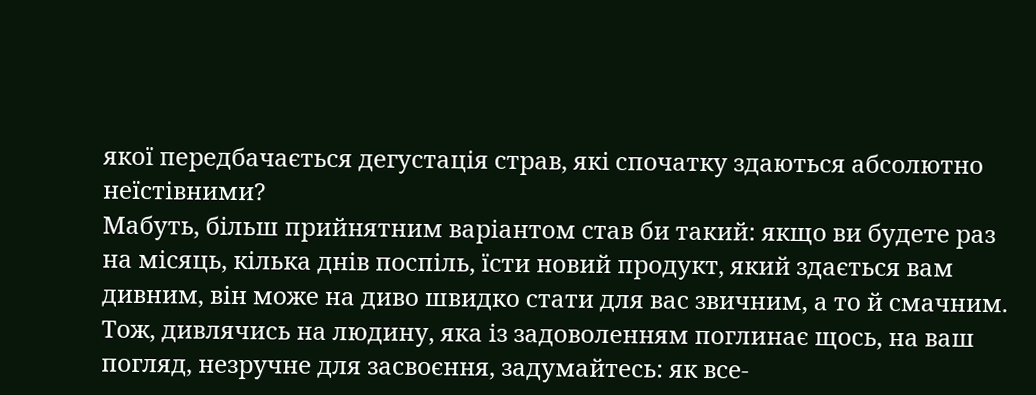якої передбачається дегустація страв, які спочатку здаються абсолютно неїстівними?
Мабуть, більш прийнятним варіантом став би такий: якщо ви будете раз на місяць, кілька днів поспіль, їсти новий продукт, який здається вам дивним, він може на диво швидко стати для вас звичним, а то й смачним.
Тож, дивлячись на людину, яка із задоволенням поглинає щось, на ваш погляд, незручне для засвоєння, задумайтесь: як все-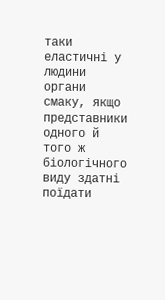таки еластичні у людини органи смаку, якщо представники одного й того ж біологічного виду здатні поїдати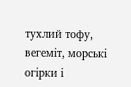тухлий тофу, вегеміт, морські огірки і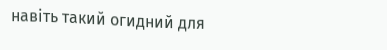навіть такий огидний для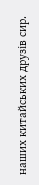наших китайських друзів сир.